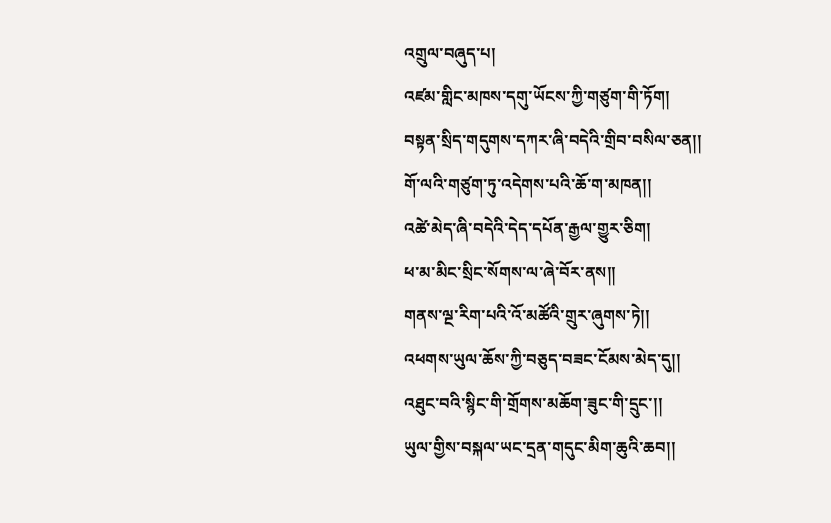འགྲུལ་བཞུད་པ།
འཛམ་གླིང་མཁས་དགུ་ཡོངས་ཀྱི་གཙུག་གི་ཏོག།
བསྟན་སྲིད་གདུགས་དཀར་ཞི་བདེའི་གྲིབ་བསིལ་ཅན།།
གོ་ལའི་གཙུག་ཏུ་འདེགས་པའི་ཆོ་ག་མཁན།།
འཚེ་མེད་ཞི་བདེའི་དེད་དཔོན་རྒྱལ་གྱུར་ཅིག།
ཕ་མ་མིང་སྲིང་སོགས་ལ་ཞེ་བོར་ནས།།
གནས་ལྔ་རིག་པའི་འོ་མཚོའི་གྲུར་ཞུགས་ཏེ།།
འཕགས་ཡུལ་ཆོས་ཀྱི་བཅུད་བཟང་ངོམས་མེད་དུ།།
འཐུང་བའི་སྙིང་གི་གྲོགས་མཆོག་ཟུང་གི་དྲུང་།།
ཡུལ་གྱིས་བསྐལ་ཡང་དྲན་གདུང་མིག་ཆུའི་ཆབ།།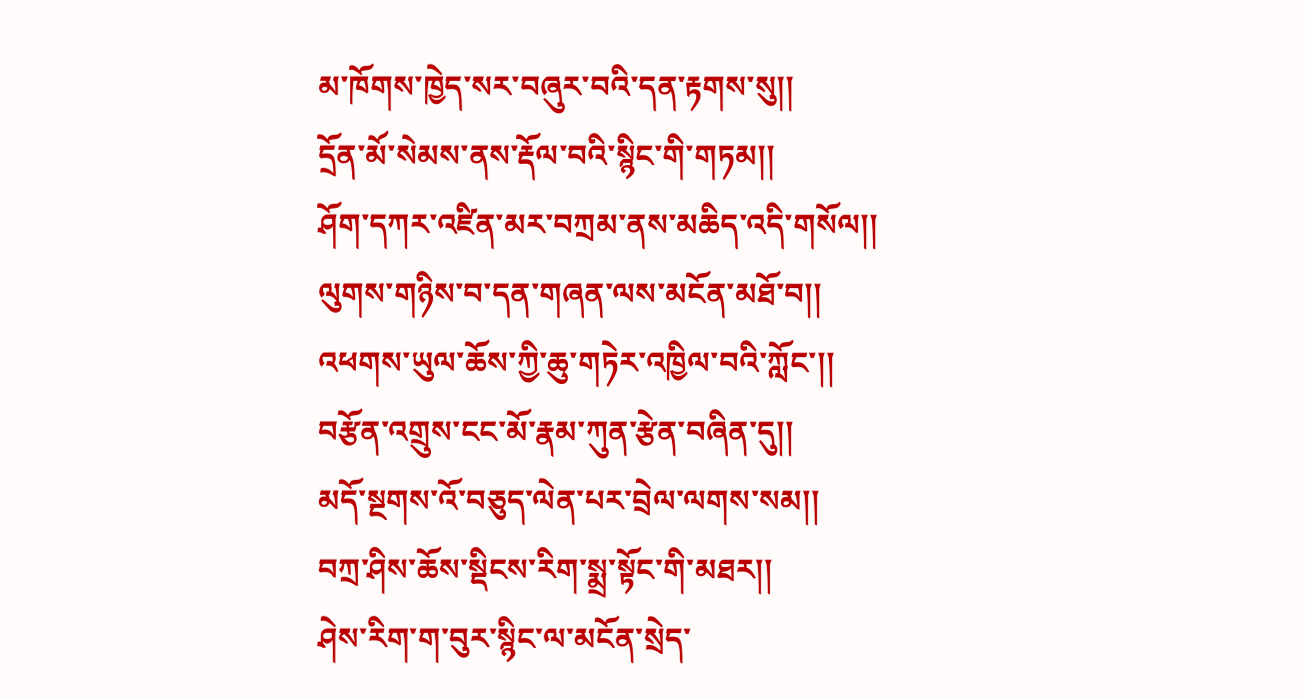མ་ཁོགས་ཁྱེད་སར་བཞུར་བའི་དན་རྟགས་སུ།།
དྲོན་མོ་སེམས་ནས་རྡོལ་བའི་སྙིང་གི་གཏམ།།
ཤོག་དཀར་འཛིན་མར་བཀྲམ་ནས་མཆིད་འདི་གསོལ།།
ལུགས་གཉིས་བ་དན་གཞན་ལས་མངོན་མཐོ་བ།།
འཕགས་ཡུལ་ཆོས་ཀྱི་ཆུ་གཏེར་འཁྱིལ་བའི་ཀློང་།།
བརྩོན་འགྲུས་ངང་མོ་རྣམ་ཀུན་རྩེན་བཞིན་དུ།།
མདོ་སྔགས་འོ་བཅུད་ལེན་པར་བྲེལ་ལགས་སམ།།
བཀྲ་ཤིས་ཆོས་སྡིངས་རིག་སྨྲ་སྟོང་གི་མཐར།།
ཤེས་རིག་ག་བུར་སྙིང་ལ་མངོན་སྲེད་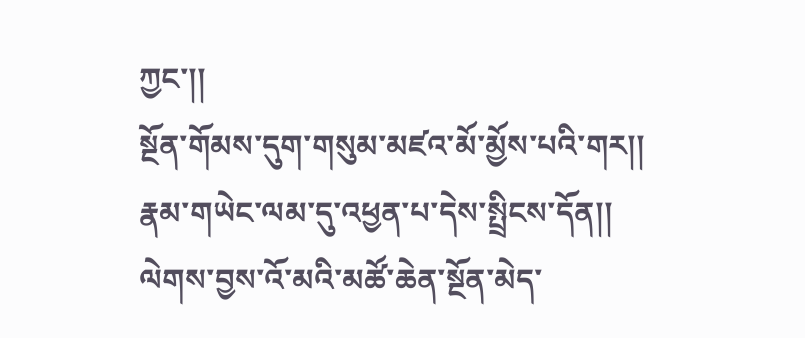ཀྱང་།།
སྔོན་གོམས་དུག་གསུམ་མཛའ་མོ་མྱོས་པའི་གར།།
རྣམ་གཡེང་ལམ་དུ་འཕྱན་པ་དེས་སྤྲིངས་དོན།།
ལེགས་བྱས་འོ་མའི་མཚོ་ཆེན་སྔོན་མེད་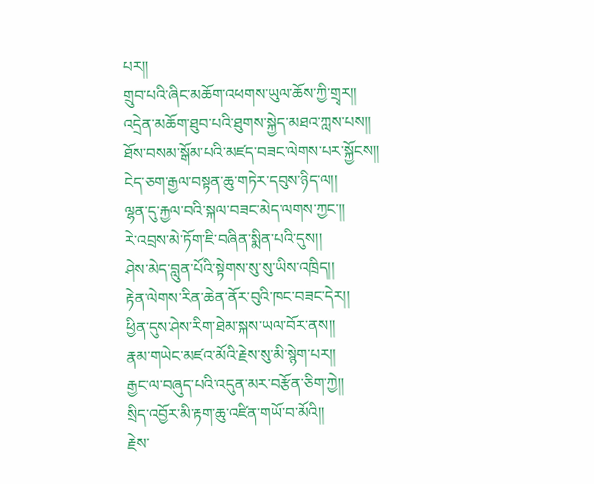པར།།
གྲུབ་པའི་ཞིང་མཆོག་འཕགས་ཡུལ་ཆོས་ཀྱི་གྲྭར།།
འདྲེན་མཆོག་ཐུབ་པའི་ཐུགས་སྐྱེད་མཐའ་ཀླས་པས།།
ཐོས་བསམ་སྒོམ་པའི་མཛད་བཟང་ལེགས་པར་སྐྱོངས།།
ངེད་ཅག་རྒྱལ་བསྟན་ཆུ་གཏེར་དབུས་ཉིད་ལ།།
ལྷན་དུ་རྐྱལ་བའི་སྐལ་བཟང་མེད་ལགས་ཀྱང་།།
རེ་འབྲས་མེ་ཏོག་ཇི་བཞིན་སྨིན་པའི་དུས།།
ཤེས་མེད་བླུན་པོའི་སྟེགས་སུ་སུ་ཡིས་འཁྲིད།།
རྟེན་ལེགས་རིན་ཆེན་ནོར་བུའི་ཁང་བཟང་དེར།།
ཕྱིན་དུས་ཤེས་རིག་ཐེམ་སྐས་ཡལ་བོར་ནས།།
རྣམ་གཡེང་མཛའ་མོའི་རྗེས་སུ་མི་སྙེག་པར།།
རྒྱང་ལ་བཞུད་པའི་འདུན་མར་བརྩོན་ཅིག་ཀྱེ།།
སྲིད་འབྱོར་མི་རྟག་ཆུ་འཛིན་གཡོ་བ་མོའི།།
རྗེས་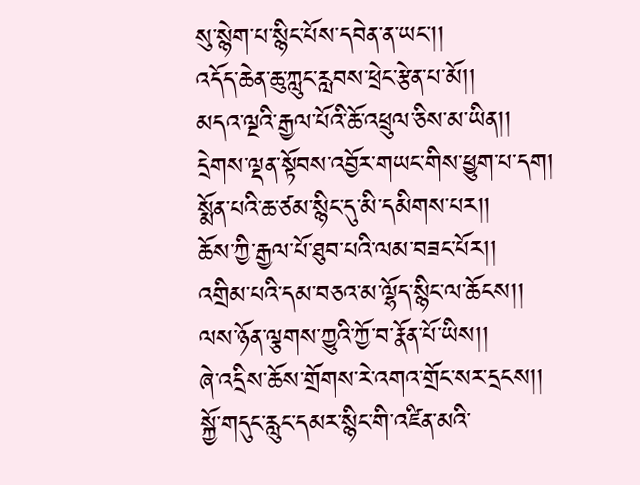སུ་སྙེག་པ་སྙིང་པོས་དབེན་ན་ཡང་།།
འདོད་ཆེན་ཆུ་ཀླུང་རླབས་ཕྲེང་རྩེན་པ་མོ།།
མདའ་ལྔའི་རྒྱལ་པོའི་ཆོ་འཕྲུལ་ཅིས་མ་ཡིན།།
དྲེགས་ལྡན་སྟོབས་འབྱོར་གཡང་གིས་ཕྱུག་པ་དག།
སྨོན་པའི་ཆ་ཙམ་སྙིང་དུ་མི་དམིགས་པར།།
ཆོས་ཀྱི་རྒྱལ་པོ་ཐུབ་པའི་ལམ་བཟང་པོར།།
འགྲིམ་པའི་དམ་བཅའ་མ་ལྷོད་སྙིང་ལ་ཆོངས།།
ལས་ཉོན་ལྕགས་ཀྱུའི་ཀྱོ་བ་རྣོན་པོ་ཡིས།།
ཞེ་འདྲིས་ཆོས་གྲོགས་རེ་འགའ་གྲོང་སར་དྲངས།།
སྐྱོ་གདུང་རླུང་དམར་སྙིང་གི་འཛིན་མའི་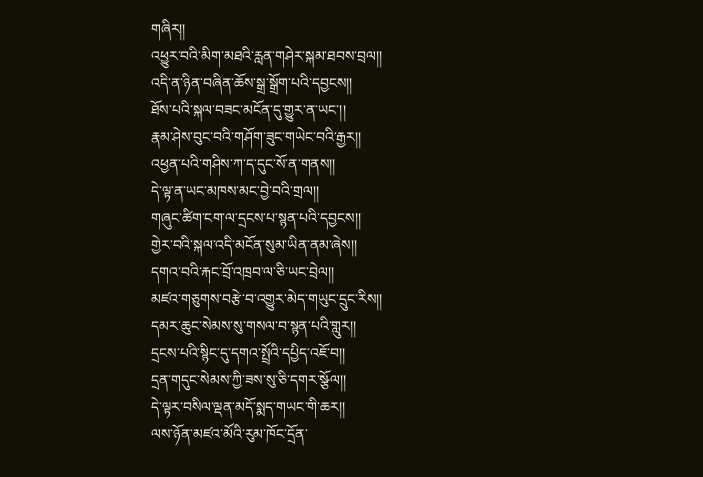གཞིར།།
འཕྱུར་བའི་མིག་མཐའི་རླན་གཤེར་སྐམ་ཐབས་བྲལ།།
འདི་ན་ཉིན་བཞིན་ཆོས་སྒྲ་སྒྲོག་པའི་དབྱངས།།
ཐོས་པའི་སྐལ་བཟང་མངོན་དུ་གྱུར་ན་ཡང་།།
རྣམ་ཤེས་བུང་བའི་གཤོག་ཟུང་གཡེང་བའི་རྒྱར།།
འཕྱན་པའི་གཤིས་ཀ་ད་དུང་སོ་ན་གནས།།
དེ་ལྟ་ན་ཡང་མཁས་མང་བྱེ་བའི་གྲལ།།
གཞུང་ཚིག་ངག་ལ་དྲངས་པ་སྙན་པའི་དབྱངས།།
གྱེར་བའི་སྐལ་འདི་མངོན་སུམ་ཡིན་ནམ་ཞེས།།
དགའ་བའི་རྐང་བྲོ་འཁྲབ་ལ་ཅི་ཡང་བྲེལ།།
མཛའ་གཅུགས་བརྩེ་བ་འགྱུར་མེད་གཡུང་དྲུང་རིས།།
དམར་ཆུང་སེམས་སུ་གསལ་བ་སྙན་པའི་གླུར།།
དྲངས་པའི་སྙིང་དུ་དགའ་སྤྲོའི་དཔྱིད་འཇོ་བ།།
དྲན་གདུང་སེམས་ཀྱི་ཟས་སུ་ཅི་དགར་སྩོལ།།
དེ་ལྟར་བསིལ་ལྡན་མདོ་སྨད་གཡང་གི་ཆར།།
ལས་ཉོན་མཛའ་མོའི་རུམ་ཁོང་དྲོན་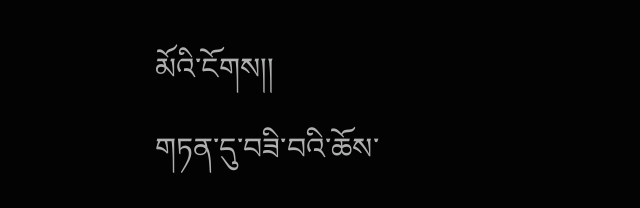མོའི་ངོགས།།
གཏན་དུ་བཟི་བའི་ཆོས་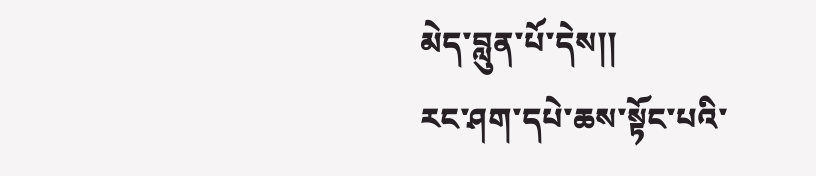མེད་བླུན་པོ་དེས།།
རང་ཤག་དཔེ་ཆས་སྟོང་པའི་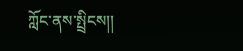ཀློང་ནས་སྤྲིངས།།